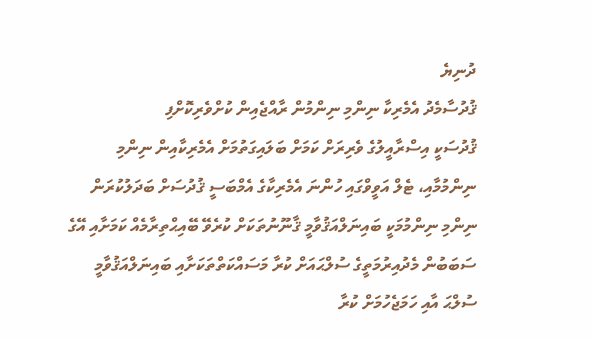ދުނިޔެ
ޤުދުސާމެދު އެމެރިކާ ނިންމި ނިންމުން ރާއްޖެއިން ކުށްވެރިކޮށްފި
ޤުދުސަކީ އިސްރާއީލުގެ ވެރިރަށް ކަމަށް ބަލައިގަތުމަށް އެމެރިކާއިން ނިންމި ނިންމުމާއި، ޓެލް އަވީވްގައި ހުންނަ އެމެރިކާގެ އެމްބަސީ ޤުދުސަށް ބަދަލުކުރަން ނިންމި ނިންމުމަކީ ބައިނަލްއަޤުވާމީ ޤާނޫނުތަކަށް ކުރެވޭ ބޭއިޙްތިރާމެއް ކަމަށާއި އޭގެ ސަބަބުން މެދުއިރުމަތީގެ ސުލްޙައަށް ކުރާ މަސައްކަތްތަކަށާއި ބައިނަލްއަޤުވާމީ ސުލްޙަ އާއި ހަމަޖެހުމަށް ކުރާ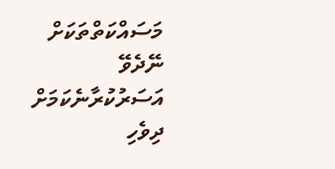މަސައްކަތްތަކަށް ނޭދެވޭ އަސަރުކުރާނެކަމަށް ދިވެހި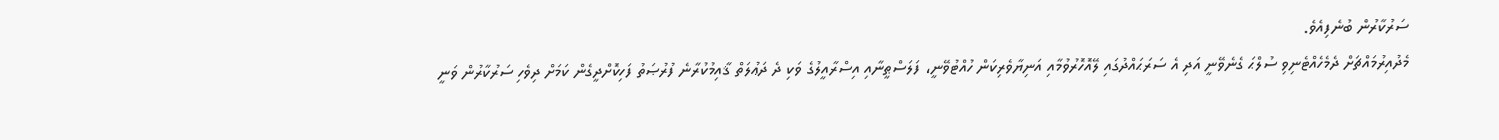ސަރުކާރުން ބުނެފިއެވެ.
މެދުއިރުމައްޗަށް ދެމެހެއްޓެނިވި ސުލްޙަ ގެނެވޭނީ އަދި އެ ސަރަޙައްދުގައި ލޭއޮހޮރުވުމާއި އަނިޔާވެރިކަން ހުއްޓުވޭނީ، ފަލަސްޠީނާއި އިސްރާއީލުގެ ވަކި ދެ ދަޢުލަތް ޤާއިމުކުރާނެ ފުރުޞަތު ފަހިކޮށްދީގެން ކަމަށް ދިވެހި ސަރުކާރުން ވަނީ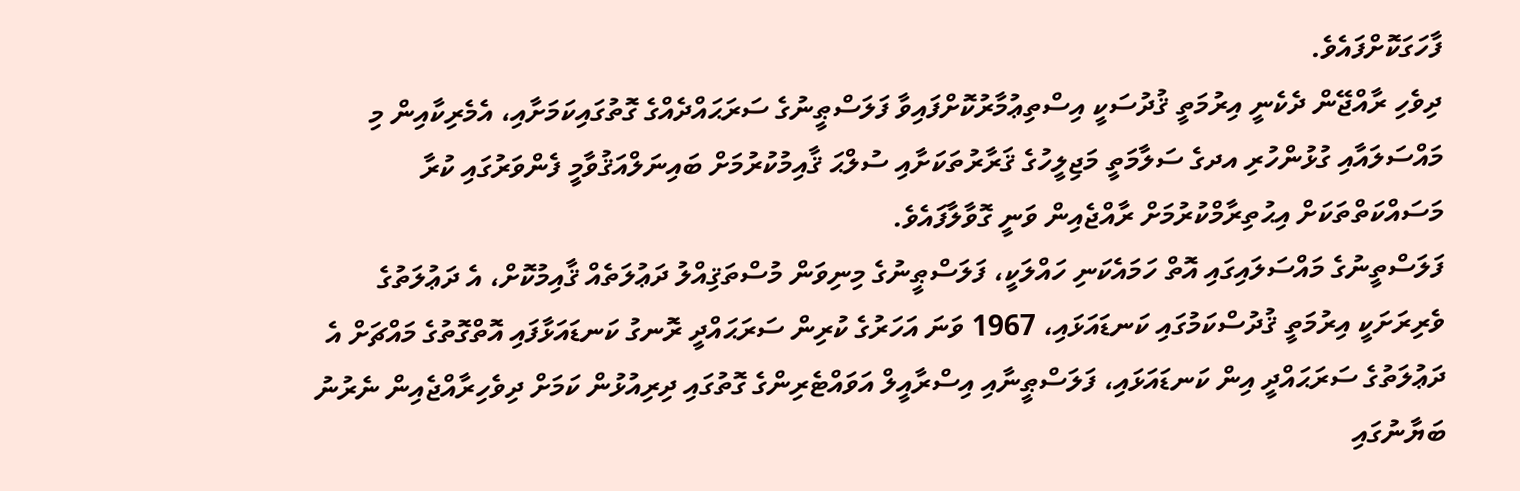ފާހަގަކޮށްފައެވެ.
ދިވެހި ރާއްޖޭން ދެކެނީ އިރުމަތީ ޤުދުސަކީ އިސްތިޢުމާރުކޮށްފައިވާ ފަލަސްޠީނުގެ ސަރަޙައްދެއްގެ ގޮތުގައިކަމަށާއި، އެމެރިކާއިން މި މައްސަލައާއި ގުޅުންހުރި އދގެ ސަލާމަތީ މަޖިލީހުގެ ޤަރާރުތަކަށާއި ސުލްޙަ ޤާއިމުކުރުމަށް ބައިނަލްއަޤުވާމީ ފެންވަރުގައި ކުރާ މަސައްކަތްތަކަށް އިޙުތިރާމްކުރުމަށް ރާއްޖެއިން ވަނީ ގޮވާލާފައެވެ.
ފަލަސްތީނުގެ މައްސަލައިގައި އޮތް ހަމައެކަނި ހައްލަކީ، ފަލަސްޠީނުގެ މިނިވަން މުސްތަޤިއްލު ދަޢުލަތެއް ޤާއިމުކޮށް، އެ ދަޢުލަތުގެ ވެރިރަށަކީ އިރުމަތީ ޤުދުސްކަމުގައި ކަނޑައަޅައި، 1967 ވަނަ އަހަރުގެ ކުރިން ސަރަޙައްދީ ރޮނގު ކަނޑައަޅާފައި އޮތްގޮތުގެ މައްޗަށް އެ ދަޢުލަތުގެ ސަރަޙައްދީ އިން ކަނޑައަޅައި، ފަލަސްޠީނާއި އިސްރާއީލް އަވައްޓެރިންގެ ގޮތުގައި ދިރިއުޅުން ކަމަށް ދިވެހިރާއްޖެއިން ނެރުނު ބަޔާނުގައި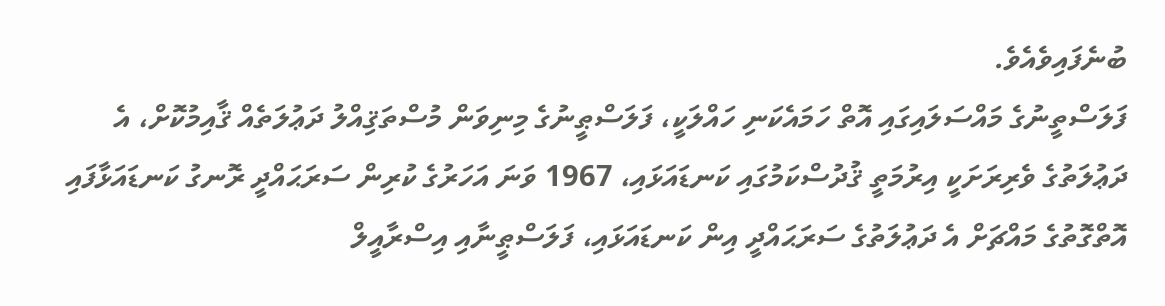ބުނެފައިވެއެވެ.
ފަލަސްތީނުގެ މައްސަލައިގައި އޮތް ހަމައެކަނި ހައްލަކީ، ފަލަސްޠީނުގެ މިނިވަން މުސްތަޤިއްލު ދަޢުލަތެއް ޤާއިމުކޮށް، އެ ދަޢުލަތުގެ ވެރިރަށަކީ އިރުމަތީ ޤުދުސްކަމުގައި ކަނޑައަޅައި، 1967 ވަނަ އަހަރުގެ ކުރިން ސަރަޙައްދީ ރޮނގު ކަނޑައަޅާފައި އޮތްގޮތުގެ މައްޗަށް އެ ދަޢުލަތުގެ ސަރަޙައްދީ އިން ކަނޑައަޅައި، ފަލަސްޠީނާއި އިސްރާއީލް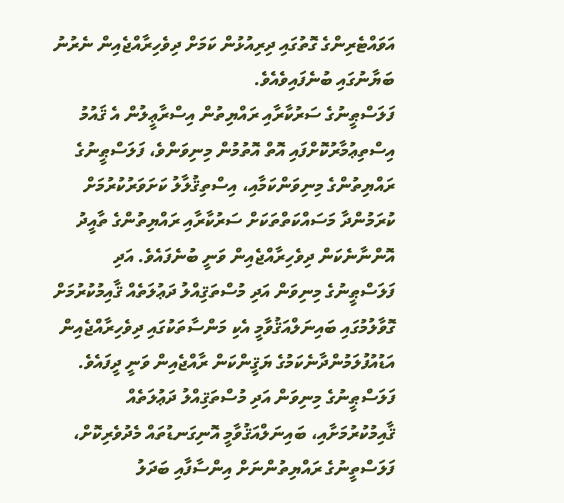އަވައްޓެރިންގެ ގޮތުގައި ދިރިއުޅުން ކަމަށް ދިވެހިރާއްޖެއިން ނެރުނު ބަޔާނުގައި ބުނެފައިވެއެވެ.
ފަލަސްޠީނުގެ ސަރުކާރާއި ރައްޔިތުން އިސްރާޢީލުން އެ ޤައުމު އިސްތިޢުމާރުކޮށްފައި އޮތް އޮތުމުން މިނިވަންވެ، ފަލަސްޠީނުގެ ރައްޔިތުންގެ މިނިވަންކަމާއި، އިސްތިޤުލާލު ކަށަވަރުކުރުމަށް ކުރަމުންދާ މަސައްކަތްތަކަށް ސަރުކާރާއި ރައްޔިތުންގެ ތާއީދު އޮންނާނެކަން ދިވެހިރާއްޖެއިން ވަނީ ބުނެފައެވެ. އަދި ފަލަސްޠީނުގެ މިނިވަން އަދި މުސްތަޤިއްލު ދަޢުލަތެއް ޤާއިމުކުރުމަށް ގޮވާލުމުގައި ބައިނަލްއަޤުވާމީ އެކި މަންސާތަކުގައި ދިވެހިރާއްޖެއިން އަޑުއުފުލަމުންދާނެކަމުގެ ޔަޤީންކަން ރާއްޖެއިން ވަނީ ދީފައެވެ.
ފަލަސްޠީނުގެ މިނިވަން އަދި މުސްތަޤިއްލު ދަޢުލަތެއް ޤާއިމުކުރުމަށާއި، ބައިނަލްއަޤުވާމީ އޮނިގަނޑުތައް މެދުވެރިކޮށް، ފަލަސްތީނުގެ ރައްޔިތުންނަށް އިންސާފާއި ބަދަލު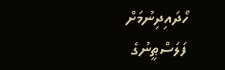ހޯދައިދިނުމަށް ފަލަސްޠީނުގެ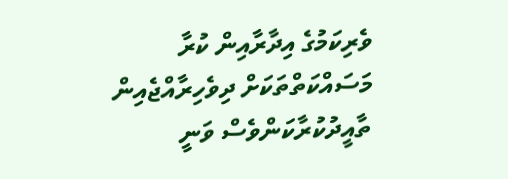ވެރިކަމުގެ އިދާރާއިން ކުރާ މަސައްކަތްތަކަށް ދިވެހިރާއްޖެއިން ތާއީދުކުރާކަންވެސް ވަނީ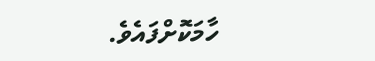ހާމަކޮށްފައެވެ.